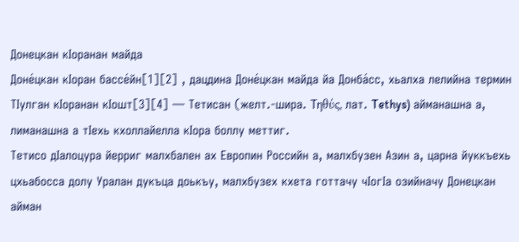Донецкан кӀоранан майда
Доне́цкан кӀоран бассе́йн[1][2] , дацдина Доне́цкан майда йа Донба́сс, хьалха лелийна термин ТӀулган кӀоранан кӀошт[3][4] — Тетисан (желт.-шира. Τηθύς, лат. Tethys) айманашна а, лиманашна а тӀехь кхоллайелла кӀора боллу меттиг.
Тетисо дӀалоцура йерриг малхбален ах Европин Российн а, малхбузен Азин а, царна йуккъехь цхьабосса долу Уралан дукъца доькъу, малхбузех кхета готтачу чӀогӀа озийначу Донецкан айман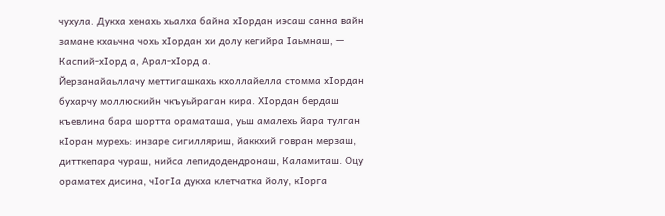чухула. Дукха хенахь хьалха байна хӀордан иэсаш санна вайн замане кхаьчна чохь хӀордан хи долу кегийра Ӏаьмнаш, — Каспий-хӀорд а, Арал-хӀорд а.
Йерзанайаьллачу меттигашкахь кхоллайелла стомма хӀордан бухарчу моллюскийн чкъуьйраган кира. ХӀордан бердаш къевлина бара шортта ораматаша, уьш амалехь йара тулган кӀоран мурехь: инзаре сигилляриш, йаккхий говран мерзаш, дитткепара чураш, нийса лепидодендронаш, Каламиташ. Оцу ораматех дисина, чӀогӀа дукха клетчатка йолу, кӀорга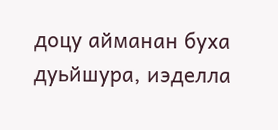доцу айманан буха дуьйшура, иэделла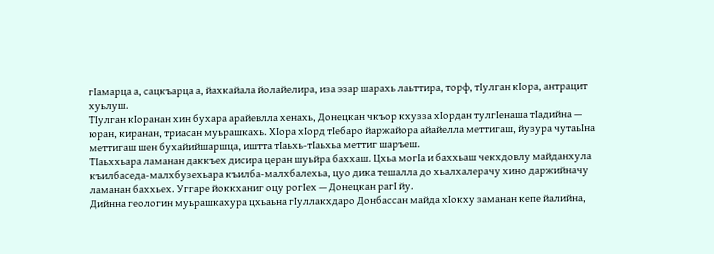гӀамарца а, сацкъарца а, йахкайала йолайелира, иза эзар шарахь лаьттира, торф, тӀулган кӀора, антрацит хуьлуш.
ТӀулган кӀоранан хин бухара арайевлла хенахь, Донецкан чкъор кхузза хӀордан тулгӀенаша тӀадийна — юран, киранан, триасан муьрашкахь. ХӀора хӀорд тӀебаро йаржайора айайелла меттигаш, йузура чутаьӀна меттигаш шен бухайийшаршца, иштта тӀаьхь-тӀаьхьа меттиг шаръеш.
ТӀаьххьара ламанан даккъех дисира церан шуьйра баххаш. Цхьа могӀа и баххьаш чекхдовлу майданхула къилбаседа-малхбузехьара къилба-малхбалехьа, цуо дика тешалла до хьалхалерачу хино даржийначу ламанан баххьех. Уггаре йоккханиг оцу рогӀех — Донецкан рагӀ йу.
Дийнна геологин муьрашкахура цхьаьна гӀуллакхдаро Донбассан майда хӀокху заманан кепе йалийна,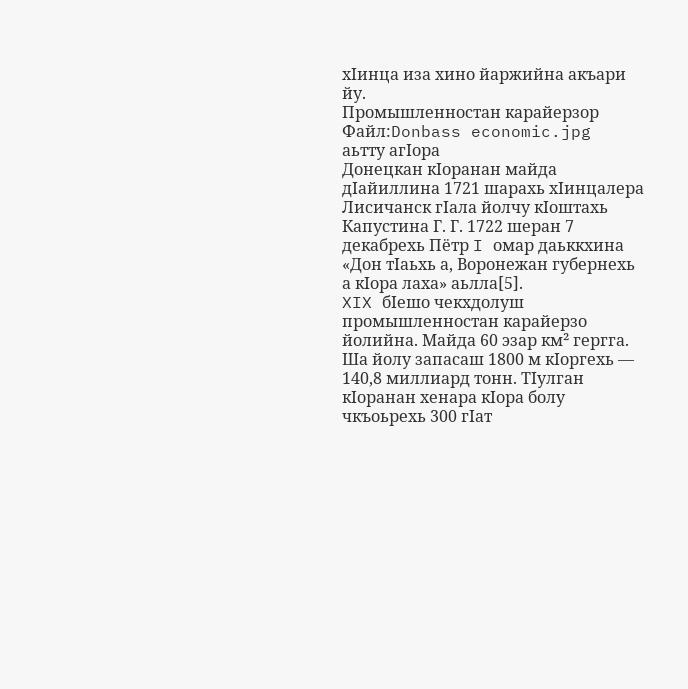хӀинца иза хино йаржийна акъари йу.
Промышленностан карайерзор
Файл:Donbass economic.jpg
аьтту агӀора
Донецкан кӀоранан майда дӀайиллина 1721 шарахь хӀинцалера Лисичанск гӀала йолчу кӀоштахь Капустина Г. Г. 1722 шеран 7 декабрехь Пётр I омар даьккхина «Дон тӀаьхь а, Воронежан губернехь а кӀора лаха» аьлла[5].
XIX бӀешо чекхдолуш промышленностан карайерзо йолийна. Майда 60 эзар км² гергга. Ша йолу запасаш 1800 м кӀоргехь — 140,8 миллиард тонн. ТӀулган кӀоранан хенара кӀора болу чкъоьрехь 300 гӀат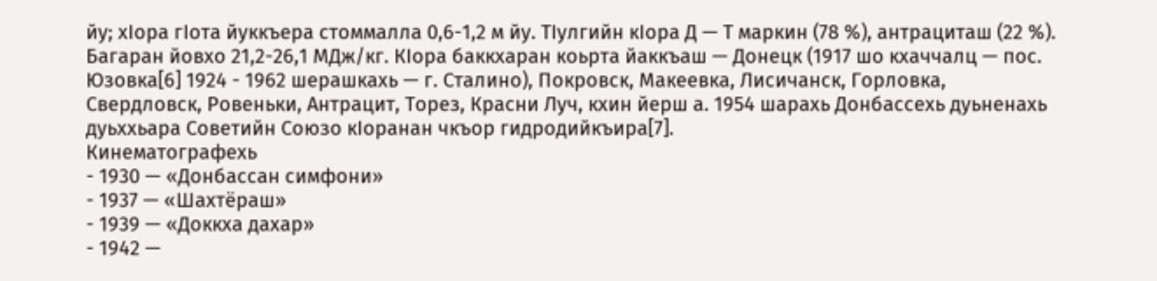йу; хӀора гӀота йуккъера стоммалла 0,6-1,2 м йу. ТӀулгийн кӀора Д — Т маркин (78 %), антрациташ (22 %). Багаран йовхо 21,2-26,1 МДж/кг. КӀора баккхаран коьрта йаккъаш — Донецк (1917 шо кхаччалц — пос. Юзовка[6] 1924 - 1962 шерашкахь — г. Сталино), Покровск, Макеевка, Лисичанск, Горловка, Свердловск, Ровеньки, Антрацит, Торез, Красни Луч, кхин йерш а. 1954 шарахь Донбассехь дуьненахь дуьххьара Советийн Союзо кӀоранан чкъор гидродийкъира[7].
Кинематографехь
- 1930 — «Донбассан симфони»
- 1937 — «Шахтёраш»
- 1939 — «Доккха дахар»
- 1942 —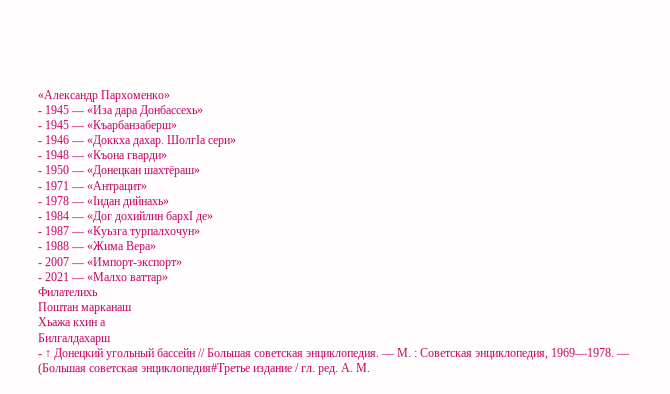«Александр Пархоменко»
- 1945 — «Иза дара Донбассехь»
- 1945 — «Къарбанзаберш»
- 1946 — «Доккха дахар. ШолгӀа сери»
- 1948 — «Къона гварди»
- 1950 — «Донецкан шахтёраш»
- 1971 — «Антрацит»
- 1978 — «Ӏидан дийнахь»
- 1984 — «Дог дохийлин бархӀ де»
- 1987 — «Куьзга турпалхочун»
- 1988 — «Жима Вера»
- 2007 — «Импорт-экспорт»
- 2021 — «Малхо ваттар»
Филателихь
Поштан марканаш
Хьажа кхин а
Билгалдахарш
- ↑ Донецкий угольный бассейн // Большая советская энциклопедия. — М. : Советская энциклопедия, 1969—1978. — (Большая советская энциклопедия#Третье издание / гл. ред. А. М.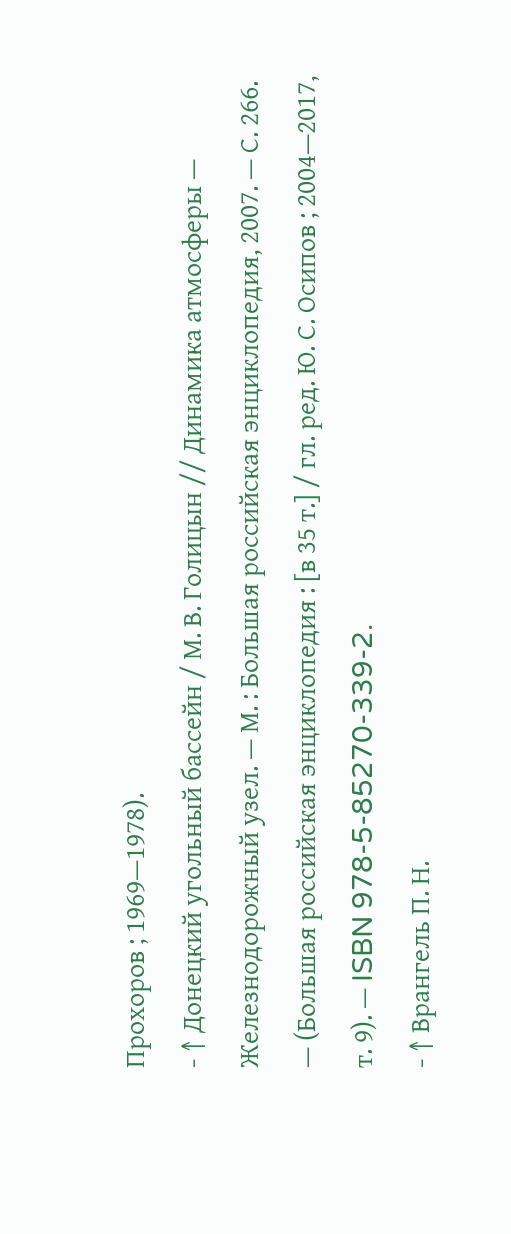Прохоров ; 1969—1978).
- ↑ Донецкий угольный бассейн / М. В. Голицын // Динамика атмосферы — Железнодорожный узел. — М. : Большая российская энциклопедия, 2007. — С. 266. — (Большая российская энциклопедия : [в 35 т.] / гл. ред. Ю. С. Осипов ; 2004—2017, т. 9). — ISBN 978-5-85270-339-2.
- ↑ Врангель П. Н.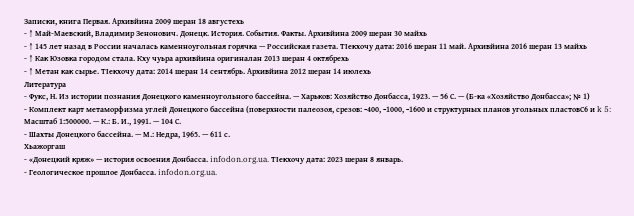Записки, книга Первая. Архивйина 2009 шеран 18 августехь
- ↑ Май-Маевский, Владимир Зенонович. Донецк. История. События. Факты. Архивйина 2009 шеран 30 майхь
- ↑ 145 лет назад в России началась каменноугольная горячка — Российская газета. ТӀекхочу дата: 2016 шеран 11 май. Архивйина 2016 шеран 13 майхь
- ↑ Как Юзовка городом стала. Кху чуьра архивйина оригиналан 2013 шеран 4 октябрехь
- ↑ Метан как сырье. ТӀекхочу дата: 2014 шеран 14 сентябрь. Архивйина 2012 шеран 14 июлехь
Литература
- Фукс, Н. Из истории познания Донецкого каменноугольного бассейна. — Харьков: Хозяйство Донбасса, 1923. — 56 С. — (Б-ка «Хозяйство Донбасса»; № 1)
- Комплект карт метаморфизма углей Донецкого бассейна (поверхности палеозоя, срезов: −400, −1000, −1600 и структурных планов угольных пластовС6 и k 5: Масштаб 1:500000. — К.: Б. И., 1991. — 104 С.
- Шахты Донецкого бассейна. — М.: Недра, 1965. — 611 с.
Хьажоргаш
- «Донецкий кряж» — история освоения Донбасса. infodon.org.ua. ТӀекхочу дата: 2023 шеран 8 январь.
- Геологическое прошлое Донбасса. infodon.org.ua.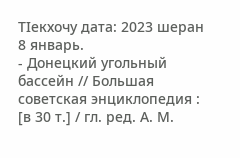ТӀекхочу дата: 2023 шеран 8 январь.
- Донецкий угольный бассейн // Большая советская энциклопедия : [в 30 т.] / гл. ред. А. М.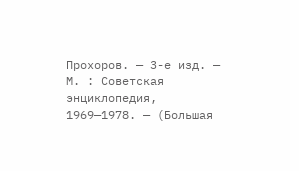Прохоров. — 3-е изд. — М. : Советская энциклопедия, 1969—1978. — (Большая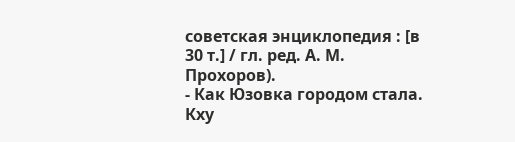советская энциклопедия : [в 30 т.] / гл. ред. А. М. Прохоров).
- Как Юзовка городом стала. Кху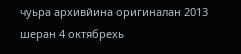чуьра архивйина оригиналан 2013 шеран 4 октябрехь